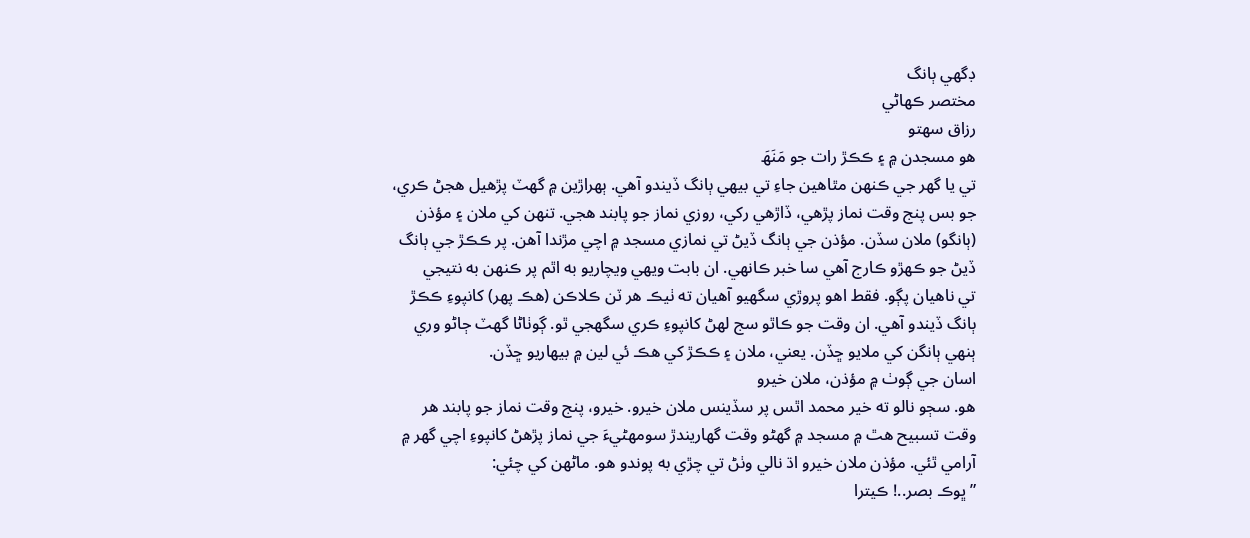ڊگهي ٻانگ
مختصر ڪھاڻي
رزاق سھتو
هو مسجدن ۾ ۽ ڪڪڙ رات جو مَنَھَ
تي يا گهر جي ڪنھن مٿاھين جاءِ تي بيھي ٻانگ ڏيندو آھي. ٻھراڙين ۾ گهٽ پڙھيل هجڻ ڪري،
جو بس پنج وقت نماز پڙھي، ڏاڙھي رکي، روزي نماز جو پابند هجي. تنھن کي ملان ۽ مؤذن
(ٻانگو) ملان سڏن. مؤذن جي ٻانگ ڏيڻ تي نمازي مسجد ۾ اچي مڙندا آھن. پر ڪڪڙ جي ٻانگ
ڏيڻ جو ڪھڙو ڪارج آھي سا خبر ڪانھي. ان بابت ويھي ويچاريو به اٿم پر ڪنھن به نتيجي
تي ناھيان پڳو. فقط اھو پروڙي سگهيو آھيان ته ٺيڪ هر ٽن ڪلاڪن (ھڪ پھر) کانپوءِ ڪڪڙ
ٻانگ ڏيندو آھي. ان وقت جو ڪاٿو سج لھڻ کانپوءِ ڪري سگهجي ٿو. ڳوٺاڻا گهٽ ڄاڻو وري
ٻنھي ٻانگن کي ملايو ڇڏن. يعني، ملان ۽ ڪڪڙ کي هڪ ئي لين ۾ بيھاريو ڇڏن.
اسان جي ڳوٺ ۾ مؤذن، ملان خيرو
هو. سڄو نالو ته خير محمد اٿس پر سڏينس ملان خيرو. خيرو، پنج وقت نماز جو پابند هر
وقت تسبيح ھٿ ۾ مسجد ۾ گهڻو وقت گهاريندڙ سومھڻيءَ جي نماز پڙھڻ کانپوءِ اچي گهر ۾
آرامي ٿئي. مؤذن ملان خيرو اڌ نالي وٺڻ تي چڙي به پوندو ھو. ماڻھن کي چئي:
”ڀوڪ بصر..! ڪيترا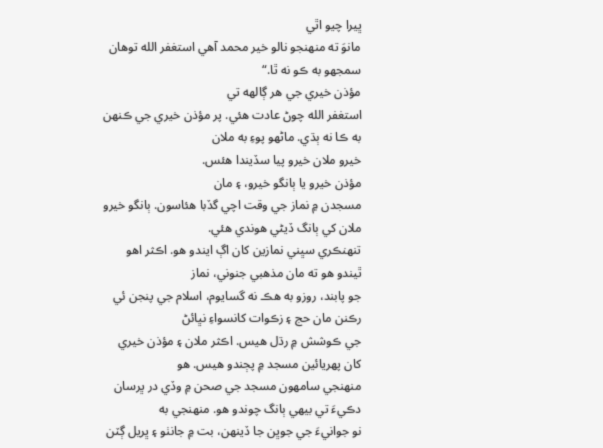ڀيرا چيو اٿي
مانوَ ته منھنجو نالو خير محمد آھي استغفر الله توھان سمجھو به ڪو نه ٿا.“
مؤذن خيري جي هر ڳالھه تي
استغفر الله چوڻ عادت ھئي. پر مؤذن خيري جي ڪنھن به ڪا نه ٻڌي. ماڻھو پوءِ به ملان
خيرو ملان خيرو پيا سڏيندا ھئس.
مؤذن خيرو يا ٻانگو خيرو، ۽ مان
مسجدن ۾ نماز جي وقت اچي گڏبا ھئاسون. ٻانگو خيرو ملان کي ٻانگ ڏيڻي هوندي ھئي.
تنھنڪري سڀني نمازين کان اڳ ايندو ھو. اڪثر اھو ٿيندو ھو ته مان مذھبي جنوني، نماز
جو پابند، روزو به هڪ نه گسايوم، اسلام جي پنجن ئي رڪنن مان حج ۽ زڪوات کانسواءِ نڀائڻ
جي ڪوشش ۾ رڌل ھيس. اڪثر ملان ۽ مؤذن خيري کان پھريائين مسجد ۾ پڄندو ھيس. هو
منھنجي سامھون مسجد جي صحن ۾ وڏي در ڀرسان دڪيءَ تي بيھي ٻانگ چوندو هو. منھنجي به
نو جوانيءَ جي جوڀن جا ڏينھن، بت ۾ جانٺو ۽ ڀريل ڳٽن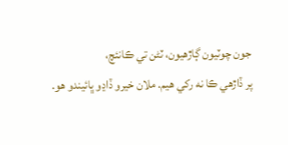جون چوٽيون ڳاڙھيون، ٽڻن تي ڪانئچ،
پر ڏاڙھي ڪا نه رکي ھيم. ملان خيرو ڏاڍو ڀائيندو ھو.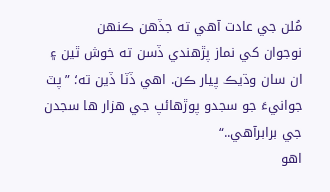مُلن جي عادت آھي ته جڏھن ڪنھن
نوجوان کي نماز پڙھندي ڏسن ته خوش ٿين ۽ ان سان وڌيڪ پيار ڪن. اھي ڏٽا ڏين ته؛ ”پٽ
جوانيءَ جو سجدو پوڙھائپ جي ھزار ھا سجدن جي برابرآھي..“
اھو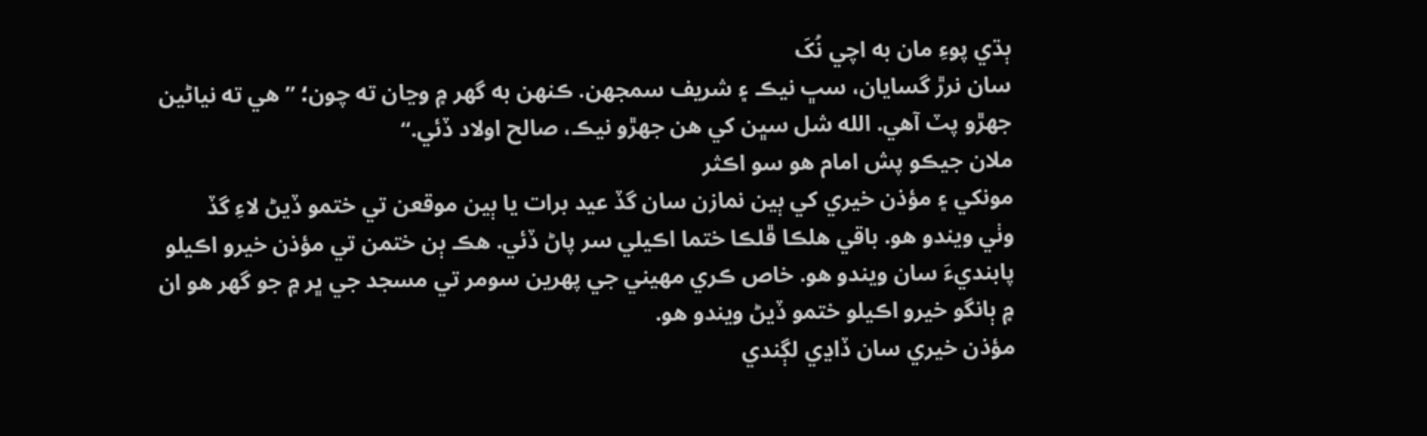ٻڌي پوءِ مان به اچي نُکَ
سان نرڙ گسايان، سڀ نيڪ ۽ شريف سمجهن. ڪنھن به گهر ۾ وڃان ته چون؛ ”ھي ته نياڻين
جھڙو پٽ آھي. الله شل سڀن کي هن جھڙو نيڪ، صالح اولاد ڏئي.“
ملان جيڪو پش امام ھو سو اڪثر
مونکي ۽ مؤذن خيري کي ٻين نمازن سان گڏ عيد برات يا ٻين موقعن تي ختمو ڏيڻ لاءِ گڏ
وٺي ويندو ھو. باقي هلڪا ڦلڪا ختما اڪيلي سر پاڻ ڏئي. هڪ ٻن ختمن تي مؤذن خيرو اڪيلو
پابنديءَ سان ويندو ھو. خاص ڪري مھيني جي پھرين سومر تي مسجد جي ڀر ۾ جو گهر ھو ان
۾ ٻانگو خيرو اڪيلو ختمو ڏيڻ ويندو ھو.
مؤذن خيري سان ڏاڍي لڳندي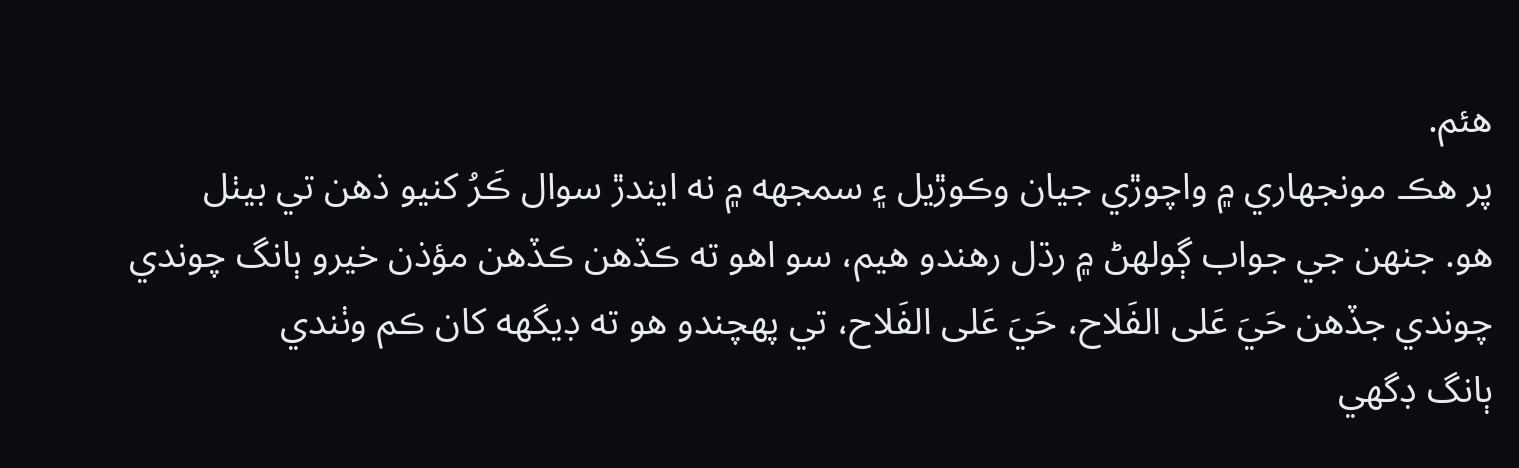ھئم.
پر ھڪ مونجهاري ۾ واچوڙي جيان وڪوڙيل ۽ سمجهه ۾ نه ايندڙ سوال ڪَرُ کنيو ذھن تي بيٺل
ھو. جنھن جي جواب ڳولھڻ ۾ رڌل رهندو ھيم، سو اھو ته ڪڏھن ڪڏھن مؤذن خيرو ٻانگ چوندي
چوندي جڏھن حَيَ عَلى الفَلاح، حَيَ عَلى الفَلاح، تي پھچندو ھو ته ڊيگهه کان ڪم وٺندي
ٻانگ ڊگهي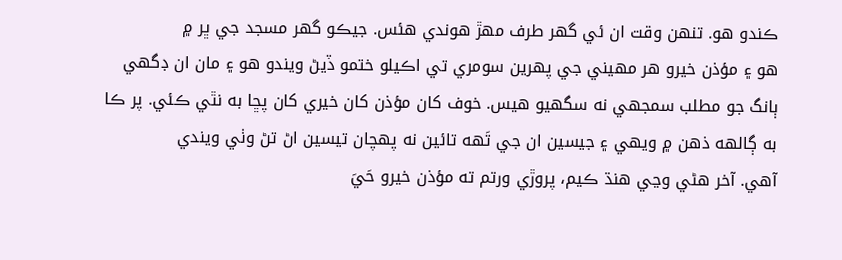ڪندو ھو. تنھن وقت ان ئي گهر طرف مھڙ هوندي ھئس. جيڪو گهر مسجد جي ڀر ۾
ھو ۽ مؤذن خيرو هر مھيني جي پھرين سومري تي اڪيلو ختمو ڏيڻ ويندو هو ۽ مان ان ڊگهي
ٻانگ جو مطلب سمجھي نه سگهيو ھيس. خوف کان مؤذن کان خيري کان پڇا به نٿي ڪئي. پر ڪا
به ڳالھه ذھن ۾ ويھي ۽ جيسين ان جي تَھه تائين نه پھچان تيسين اڻ تڻ وٺي ويندي
آھي. آخر ھڻي وڃي هنڌ ڪيم، پروڙي ورتم ته مؤذن خيرو حَيَ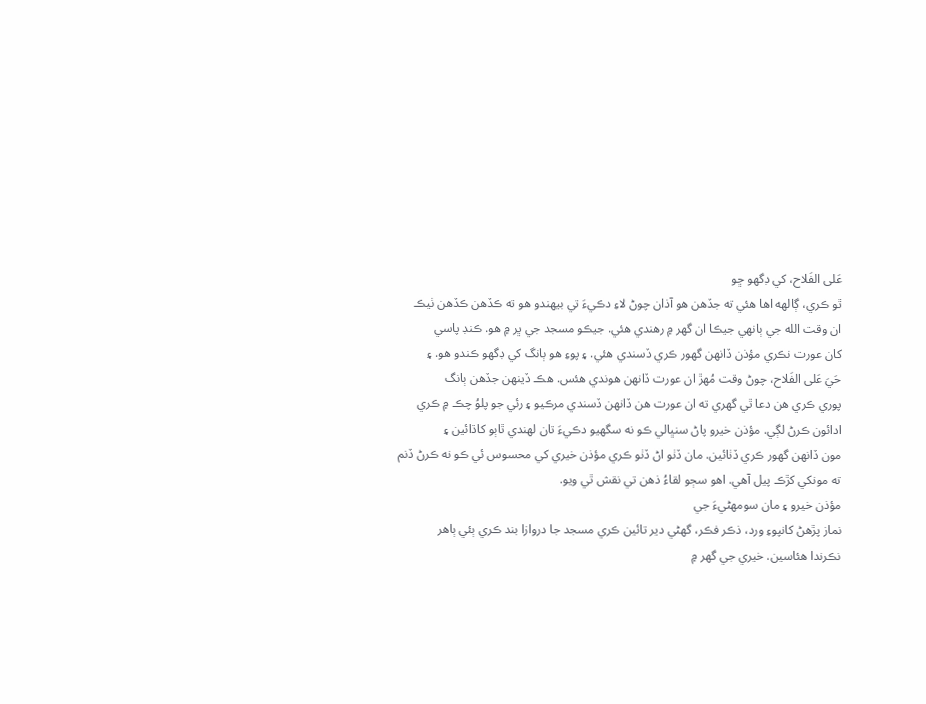عَلى الفَلاح، کي ڊگهو ڇو
ٿو ڪري، ڳالھه اھا ھئي ته جڏھن هو آذان چوڻ لاءِ دڪيءَ تي بيھندو ھو ته ڪڏھن ڪڏھن ٺيڪ
ان وقت الله جي ٻانھي جيڪا ان گهر ۾ رھندي ھئي. جيڪو مسجد جي ڀر ۾ ھو. ڪنڊ پاسي
کان عورت نڪري مؤذن ڏانھن گهور ڪري ڏسندي ھئي. ۽ پوءِ ھو ٻانگ کي ڊگهو ڪندو ھو. ۽
حَيَ عَلى الفَلاح، چوڻ وقت مُھڙ ان عورت ڏانھن ھوندي ھئس. هڪ ڏينھن جڏھن ٻانگ
پوري ڪري هن دعا ٿي گهري ته ان عورت ھن ڏانھن ڏسندي مرڪيو ۽ رئي جو پلوُ چڪ ۾ ڪري
ادائون ڪرڻ لڳي. مؤذن خيرو پاڻ سنڀالي ڪو نه سگهيو دڪيءَ تان لھندي ٿاٻو کاڌائين ۽
مون ڏانھن گهور ڪري ڏٺائين. مان ڏٺو اڻ ڏٺو ڪري مؤذن خيري کي محسوس ئي ڪو نه ڪرڻ ڏنم
ته مونکي کڙڪ پيل آھي. اھو سڄو لقاءُ ذھن تي نقش ٿي ويو.
مؤذن خيرو ۽ مان سومھڻيءَ جي
نماز پڙھڻ کانپوءِ ورد، ذڪر فڪر، گهڻي دير تائين ڪري مسجد جا دروازا بند ڪري ٻئي ٻاھر
نڪرندا ھئاسين. خيري جي گهر ۾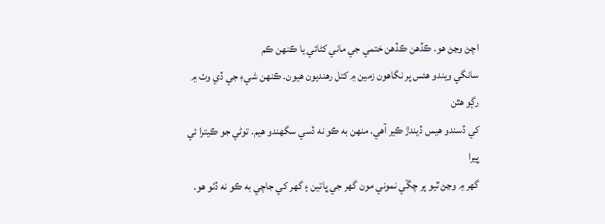اچڻ وڃڻ ھو. ڪڏھن ڪڏھن ختمي جي ماني کڻائي يا ڪنھن ڪم
سانگي ويندو هئس پر نگاھون زمين ۾ کتل رھنديون هيون. ڪنھن شيءِ جي ڏي وٺ ۾ رڳو ھٿن
کي ڏسندو ھيس ڏيندڙ ڪير آھي. منھن به ڪو نه ڏسي سگهندو ھيم. توڻي جو ڪيترا ئي ڀيرا
گهر ۾ وڃڻ ٿيو پر چڱي نموني مون گهر جي ڀاتين ۽ گهر کي جاچي به ڪو نه ڏٺو ھو.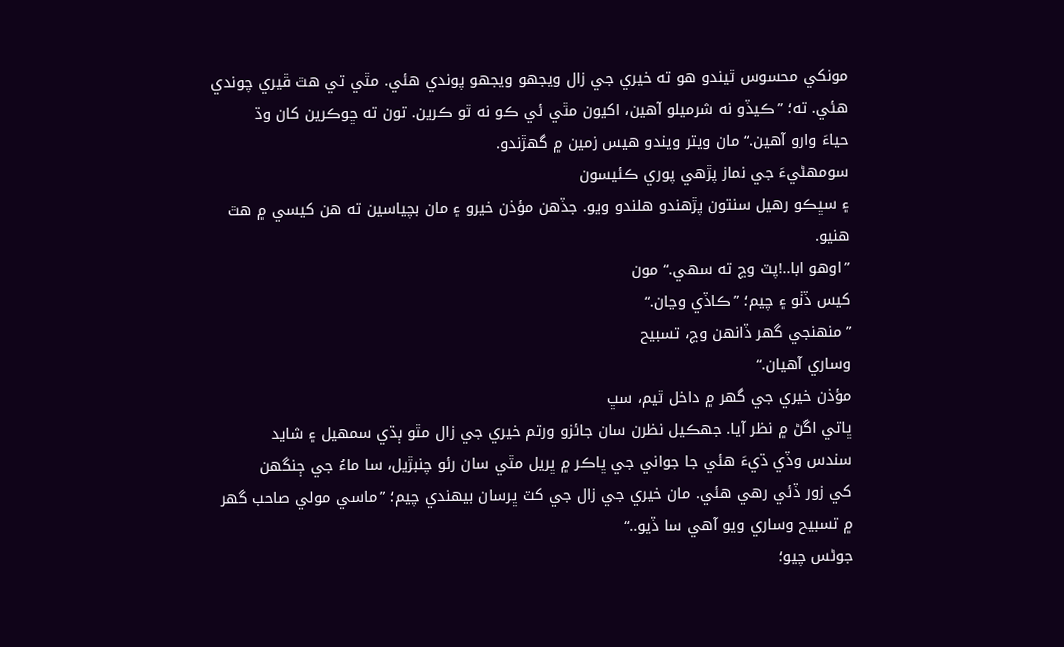مونکي محسوس ٿيندو ھو ته خيري جي زال ويجهو ويجهو پوندي ھئي. مٿي تي هٿ ڦيري چوندي
ھئي. ته؛ ”ڪيڏو نه شرميلو آھين، اکيون مٿي ئي ڪو نه ٿو ڪرين. تون ته ڇوڪرين کان وڌ
حياءَ وارو آھين.“ مان ويتر ويندو ھيس زمين ۾ گهڙندو.
سومھڻيءَ جي نماز پڙھي پوري ڪئيسون
۽ سڀڪو رھيل سنتون پڙھندو ھلندو ويو. جڏھن مؤذن خيرو ۽ مان بچياسين ته ھن کيسي ۾ ھٿ
ھنيو.
”اوھو ابا..!پٽ وڃ ته سھي.“ مون
کيس ڏٺو ۽ چيم؛ ”ڪاڏي وڃان.“
”منھنجي گهر ڏانھن وڃ، تسبيح
وساري آھيان.“
مؤذن خيري جي گهر ۾ داخل ٿيم، سڀ
ڀاتي اڱڻ ۾ نظر آيا. جهڪيل نظرن سان جائزو ورتم خيري جي زال مٿو ٻڌي سمھيل ۽ شايد
سندس وڏي ڌيءَ ھئي جا جواني جي ڀاڪر ۾ ڀريل مٿي سان رئو چنبڙيل، سا ماءُ جي ڄنگهن
کي زور ڏئي رھي ھئي. مان خيري جي زال جي کٽ ڀرسان بيھندي چيم؛ ”ماسي مولي صاحب گهر
۾ تسبيح وساري ويو آھي سا ڏيو..“
جوڻس چيو؛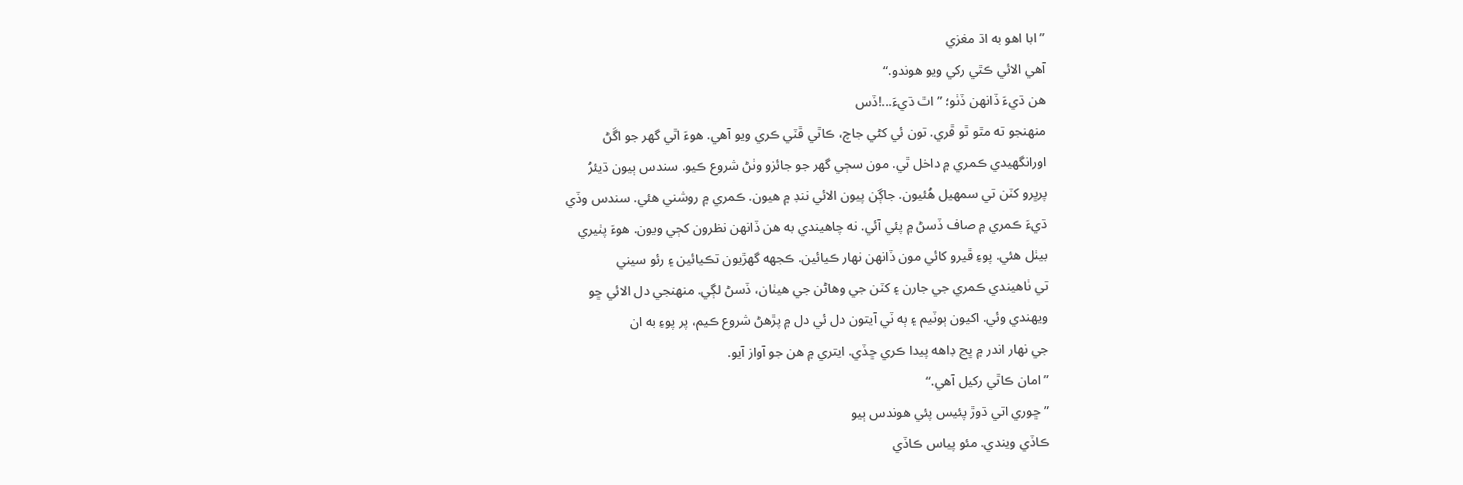” ابا اھو به اڌ مغزي
آھي الائي ڪٿي رکي ويو ھوندو.“
هن ڌيءَ ڏانھن ڏٺو؛ ”اٿ ڌيءَ...!ڏس
منھنجو ته مٿو ٿو ڦري. تون ئي کڻي جاچ، ڪاٿي ڦٽي ڪري ويو آھي. هوءَ اٿي گهر جو اڱڻ
اورانگهيدي ڪمري ۾ داخل ٿي. مون سڄي گهر جو جائزو وٺڻ شروع ڪيو. سندس ٻيون ڌيئرُ
پرڀرو کٽن تي سمھيل ھُئيون. جاڳن پيون الائي ننڊ ۾ ھيون. ڪمري ۾ روشني ھئي. سندس وڏي
ڌيءَ ڪمري ۾ صاف ڏسڻ ۾ پئي آئي. نه چاھيندي به ھن ڏانھن نظرون کڄي ويون. هوءَ پٺيري
بيٺل ھئي. پوءِ ڦيرو کائي مون ڏانھن نھار ڪيائين. ڪجھه گهڙيون تڪيائين ۽ رئو سيني
تي ٺاھيندي ڪمري جي جارن ۽ کٽن جي وھاڻن جي ھيٺان، ڏسڻ لڳي. منھنجي دل الائي ڇو
ويھندي وئي. اکيون ٻوٽيم ۽ ٻه ٽي آيتون دل ئي دل ۾ پڙھڻ شروع ڪيم، پر پوءِ به ان
جي نھار اندر ۾ ڀڃ ڊاھه پيدا ڪري ڇڏي. ايتري ۾ هن جو آواز آيو.
”امان ڪاٿي رکيل آھي.“
”ڇوري اتي ڌوڙ پئيس پئي ھوندس ٻيو
ڪاڏي ويندي. مئو پياس ڪاڏي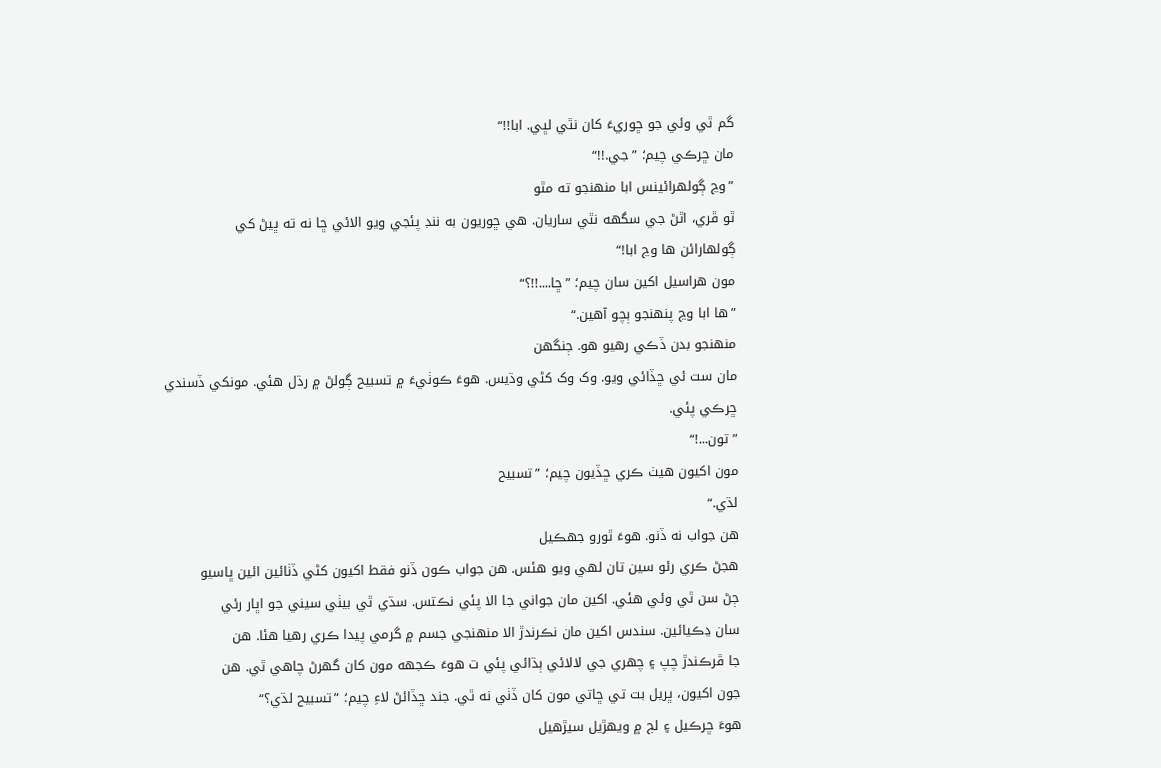گم ٿي وئي جو ڇوريءَ کان نٿي لڀي. ابا!!“
مان ڇرڪي چيم؛ ”جي.!!“
”وڃ ڳولھرائينس ابا منھنجو ته مٿو
ٿو ڦري، اٿڻ جي سگهه نٿي ساريان. هي ڇوريون به ننڊ پئجي ويو الائي ڇا نه ته ڀيڻ کي
ڳولھارائن ھا وڃ ابا!“
مون ھراسيل اکين سان چيم؛ ”ڇا....!!؟“
”ها ابا وڃ پنھنجو ٻچو آھين.“
منھنجو بدن ڏڪي رھيو هو. ڄنگهن
مان ست ئي ڇڏائي ويو. وک وک کڻي وڌيس. هوءَ ڪوٺيءَ ۾ تسبيح ڳولڻ ۾ رڌل ھئي. مونکي ڏسندي
ڇرڪي پئي.
”تون...!“
مون اکيون ھيٺ ڪري ڇڏيون چيم؛ ”تسبيح
لڌي.“
هن جواب نه ڏنو. هوءَ ٿورو جهڪيل
هجڻ ڪري رئو سين تان لھي ويو هئس. هن جواب ڪون ڏنو فقط اکيون کڻي ڏٺائين ائين ڀاسيو
ڄڻ سن ٿي وئي هئي. اکين مان جواني جا الا پئي نڪتس. سڌي ٿي بيٺي سيني جو اڀار رئي
سان ڍڪيائين. سندس اکين مان نڪرندڙ الا منھنجي جسم ۾ گرمي پيدا ڪري رھيا ھئا. هن
جا ڦرڪندڙ چپ ۽ چھري جي لالائي ٻڌائي پئي ت هوءَ ڪجهه مون کان گهرڻ چاھي ٿي. هن
جون اکيون، ڀريل بت تي ڇاتي مون کان ڏٺي نه ٿي. جند ڇڏائڻ لاءِ چيم؛ ”تسبيح لڌي؟“
ھوءَ ڇرڪيل ۽ لڄ ۾ ويھڙيل سيڙھيل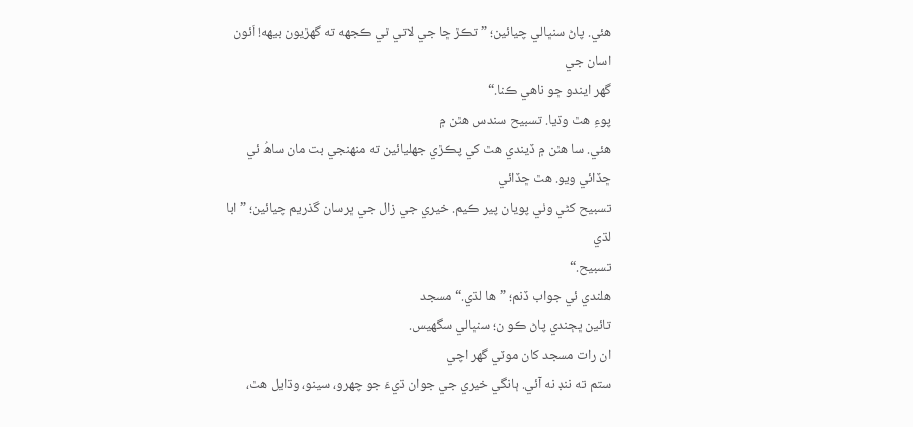ھئي. پاڻ سنڀالي چيائين؛ ”تڪڙ ڇا جي لاتي ٿي ڪجهه ته گهڙيون بيهه! اَئون اسان جي
گهر ايندو ڇو ناھي ڪنا.“
پوءِ ھٿ وڌيا. تسبيح سندس ھٿن ۾
ھئي. سا ھٿن ۾ ڏيندي هٿ کي پڪڙي جهليائين ته منھنجي بت مان ساھُ ئي ڇڏائي ويو. هٿ ڇڏائي
تسبيح کڻي وٺي پويان پير ڪيم. خيري جي زال جي ڀرسان گذريم چيائين؛ ”ابا لڌي
تسبيح.“
ھلندي ئي جواب ڏنم؛ ”ھا لڌي.“ مسجد
تائين ڀڄندي پاڻ ڪو ن؛ سنڀالي سگهيس.
ان رات مسجد کان موٽي گهر اچي
ستم ته ننڊ نه آئي. ٻانگي خيري جي جوان ڌيءَ جو چھرو، سينو، وڌايل ھٿ،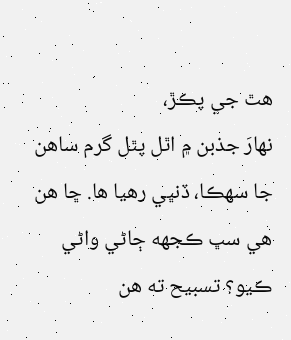ھٿ جي پڪڙ،
نھارَ جذبن ۾ اٿل پٿل گرم ساھن جا سھڪا، ڏنڀي رھيا ها. ڇا ھن ھي سڀ ڪجهه ڄاڻي واڻي
ڪيو؟ تسبيح ته هن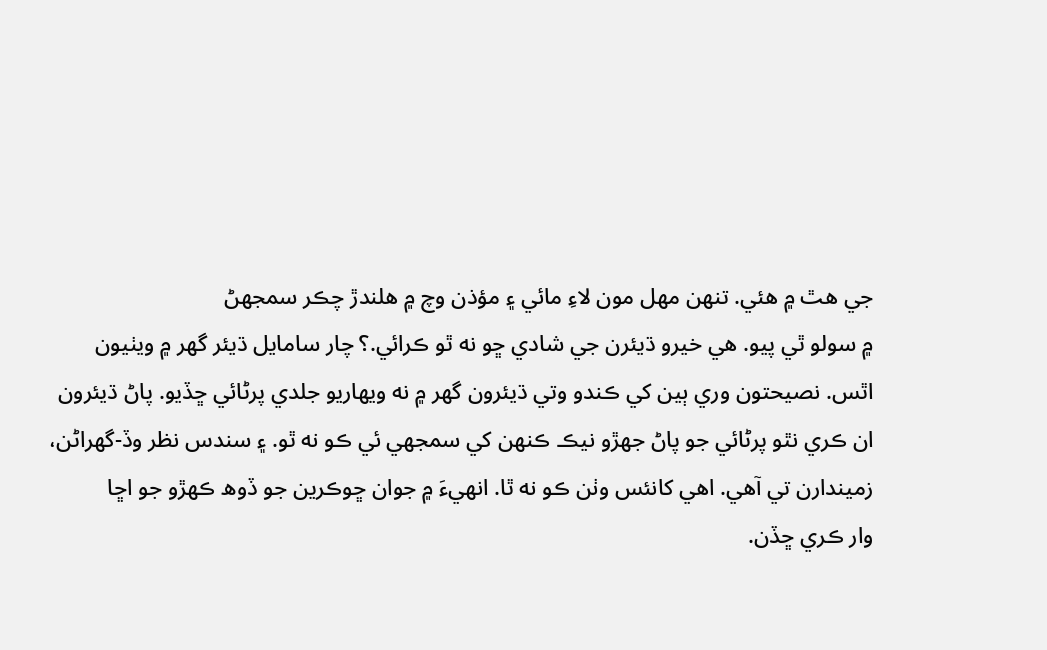جي هٿ ۾ ھئي. تنھن مھل مون لاءِ مائي ۽ مؤذن وچ ۾ ھلندڙ چڪر سمجهڻ
۾ سولو ٿي پيو. ھي خيرو ڌيئرن جي شادي ڇو نه ٿو ڪرائي.؟ چار سامايل ڌيئر گهر ۾ ويٺيون
اٿس. نصيحتون وري ٻين کي ڪندو وتي ڌيئرون گهر ۾ نه ويھاريو جلدي پرڻائي ڇڏيو. پاڻ ڌيئرون
ان ڪري نٿو پرڻائي جو پاڻ جهڙو نيڪ ڪنھن کي سمجھي ئي ڪو نه ٿو. ۽ سندس نظر وڏ-گهراڻن،
زميندارن تي آھي. اھي کانئس وٺن ڪو نه ٿا. انھيءَ ۾ جوان ڇوڪرين جو ڏوھ ڪھڙو جو اڇا
وار ڪري ڇڏن.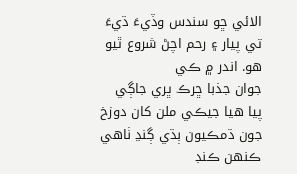الائي ڇو سندس وڏيءَ ڌيءَ تي پيار ۽ رحم اچڻ شروع ٿيو ھو. اندر ۾ ڪي
جوان جذبا ڇرڪ ڀري جاڳي پيا ھيا جيڪي ملن کان دوزخ جون ڌمڪيون ٻڌي ڳنڍ ٺاھي ڪنھن ڪنڊ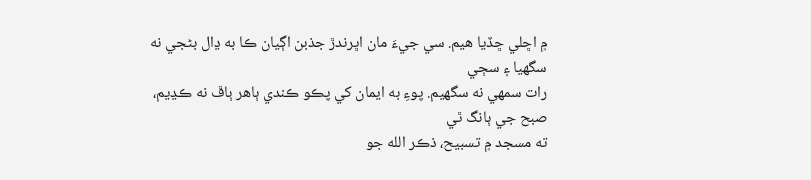۾ اڇلي ڇڏيا ھيم. سي جيءَ مان اڀرندڙ جذبن اڳيان ڪا به ڍال بڻجي نه سگهيا ۽ سڄي
رات سمھي نه سگهيم. پوءِ به ايمان کي پڪو ڪندي ٻاھر ٻاڦ نه ڪڍيم، صبح جي ٻانگ ٿي
ته مسجد ۾ تسبيح، ذڪر الله جو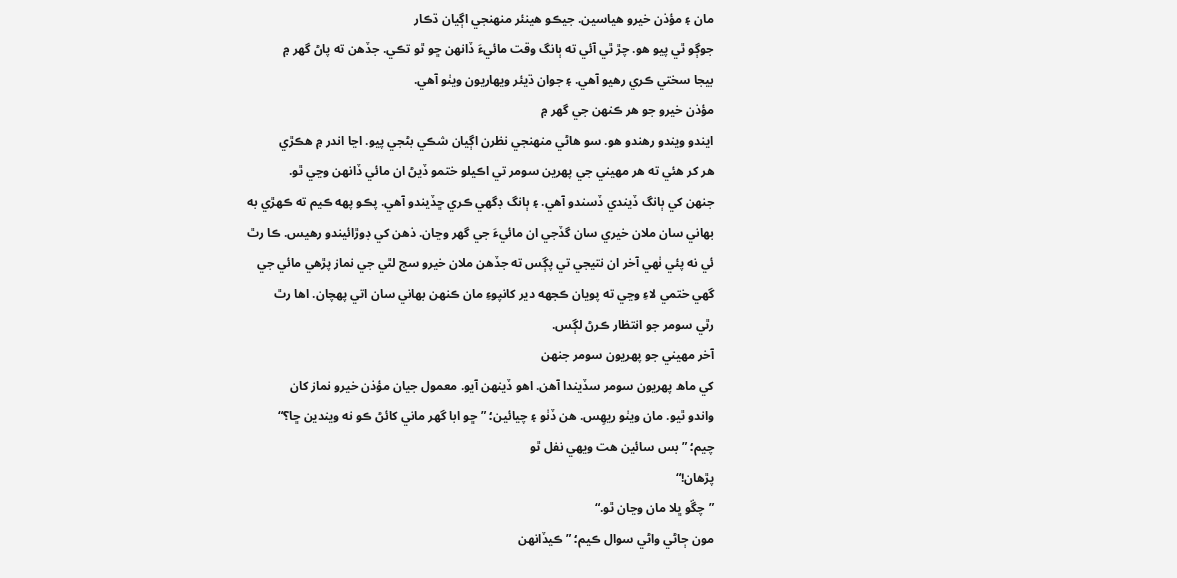مان ۽ مؤذن خيرو ھياسين. جيڪو ھينئر منھنجي اڳيان ڌڪار
جوڳو ٿي پيو هو. چڙ ٿي آئي ته ٻانگ وقت مائيءَ ڏانھن ڇو ٿو تڪي. جڏھن ته پاڻ گهر ۾
بيجا سختي ڪري رھيو آھي. ۽ جوان ڌيئر ويھاريون ويٺو آھي.
مؤذن خيرو جو ھر ڪنھن جي گهر ۾
ايندو ويندو رھندو هو. سو ھاڻي منھنجي نظرن اڳيان شڪي بڻجي پيو. اڃا اندر ۾ ھڪڙي
ھر کر ھئي ته ھر مھيني جي پھرين سومر تي اڪيلو ختمو ڏيڻ ان مائي ڏانھن وڃي ٿو.
جنھن کي ٻانگ ڏيندي ڏسندو آھي. ۽ ٻانگ ڊگهي ڪري ڇڏيندو آھي. پڪو پھه ڪيم ته ڪھڙي به
بھاني سان ملان خيري سان گڏجي ان مائيءَ جي گهر وڃان. ذھن کي ڊوڙائيندو رھيس. ڪا رٿ
ئي نه پئي ٺھي آخر ان نتيجي تي پڳس ته جڏھن ملان خيرو سج لٿي جي نماز پڙھي مائي جي
گهي ختمي لاءِ وڃي ته پويان ڪجهه دير کانپوءِ مان ڪنھن بھاني سان اتي پھچان. اھا رٿ
رٿي سومر جو انتظار ڪرڻ لڳس.
آخر مھيني جو پھريون سومر جنھن
کي ماھ پھريون سومر سڏيندا آھن. اهو ڏينھن آيو. معمول جيان مؤذن خيرو نماز کان
واندو ٿيو. مان ويٺو ريھِس. ھن ڏٺو ۽ چيائين؛ ”ڇو ابا گهر ماني کائڻ ڪو نه ويندين ڇا؟“
چيم؛ ”بس سائين ھت ويھي نفل ٿو
پڙھان!“
”چڱو ڀلا مان وڃان ٿو.“
مون ڄاڻي واڻي سوال ڪيم؛ ”ڪيڏانھن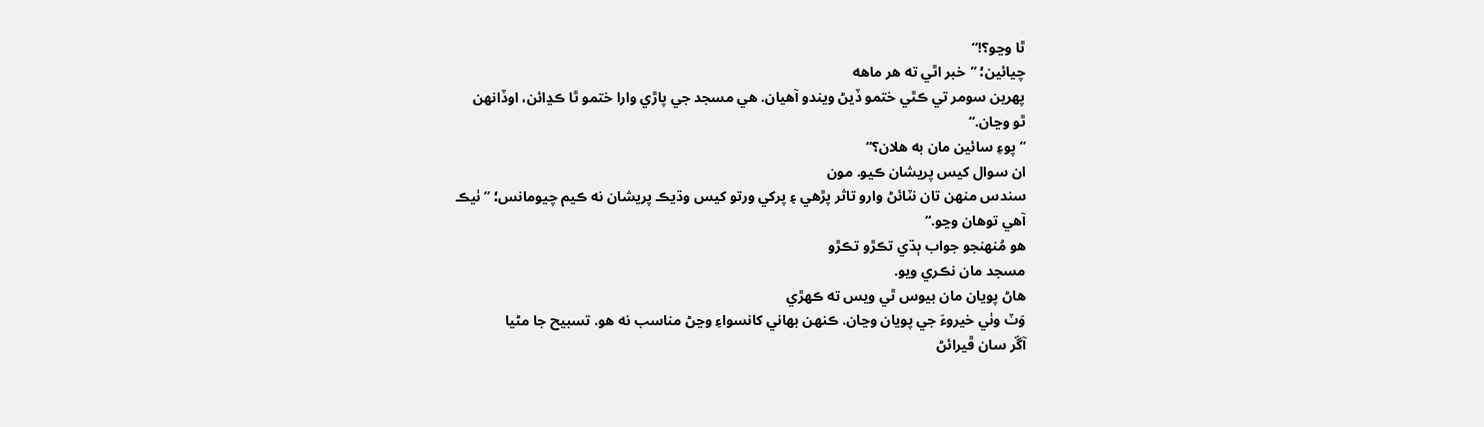ٿا وڃو؟!“
چيائين؛ ”خبر اٿي ته هر ماھه
پھرين سومر تي ڪٿي ختمو ڏيڻ ويندو آھيان. هي مسجد جي پاڙي وارا ختمو ٿا ڪڍائن، اوڏانھن
ٿو وڃان.“
”پوءِ سائين مان به ھلان؟“
ان سوال کيس پريشان ڪيو. مون
سندس منھن تان نٽائڻ وارو تاثر پڙھي ۽ پرکي ورتو کيس وڌيڪ پريشان نه ڪيم چيومانس؛ ”ٺيڪ
آھي توھان وڃو.“
ھو مُنھنجو جواب ٻڌي تڪڙو تڪڙو
مسجد مان نڪري ويو.
ھاڻ پويان مان بيوس ٿي ويس ته ڪھڙي
وَٽ وٺي خيروءَ جي پويان وڃان. ڪنھن بھاني کانسواءِ وڃڻ مناسب نه ھو. تسبيح جا مڻيا
آڱر سان ڦيرائڻ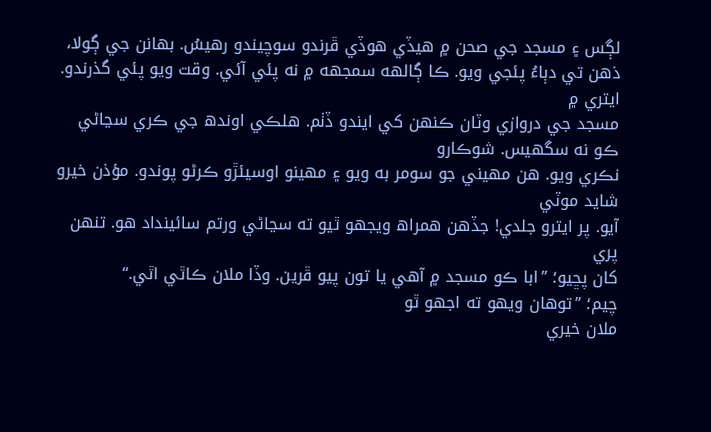لڳس ۽ مسجد جي صحن ۾ ھيڏي ھوڏي ڦرندو سوچيندو رھيسُ. بھانن جي ڳولا،
ذھن تي دٻاءُ پئجي ويو. ڪا ڳالھه سمجهه ۾ نه پئي آئي. وقت ويو پئي گذرندو. ايتري ۾
مسجد جي دروازي وٽان ڪنھن کي ايندو ڏٺم. هلڪي اوندھ جي ڪري سڃاڻي ڪو نه سگهيس. شوڪارو
نڪري ويو. ھن مھيني جو سومر به ويو ۽ مھينو اوسيئڙو ڪرڻو پوندو. مؤذن خيرو شايد موٽي
آيو. پر ايترو جلدي! جڏھن ھمراھ ويجهو ٿيو ته سڃاڻي ورتم سائينداد ھو. تنھن پري
کان پڇيو؛ ”ابا ڪو مسجد ۾ آھي يا تون پيو ڦرين. وڏا ملان ڪاٿي اٿي.“
چيم؛ ”توھان ويھو ته اجهو ٿو
ملان خيري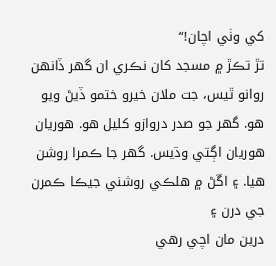کي وٺي اچان!“
تڙ تڪڙ ۾ مسجد کان نڪري ان گهر ڏانھن
روانو ٿيس، جت ملان خيرو ختمو ڏيڻ ويو ھو. گهر جو صدر دروازو کليل ھو. ھوريان
ھوريان اڳتي وڌيس. گهر جا ڪمرا روشن ھيا. ۽ اڱڻ ۾ ھلڪي روشني جيڪا ڪمرن جي درن ۽
درين مان اچي رھي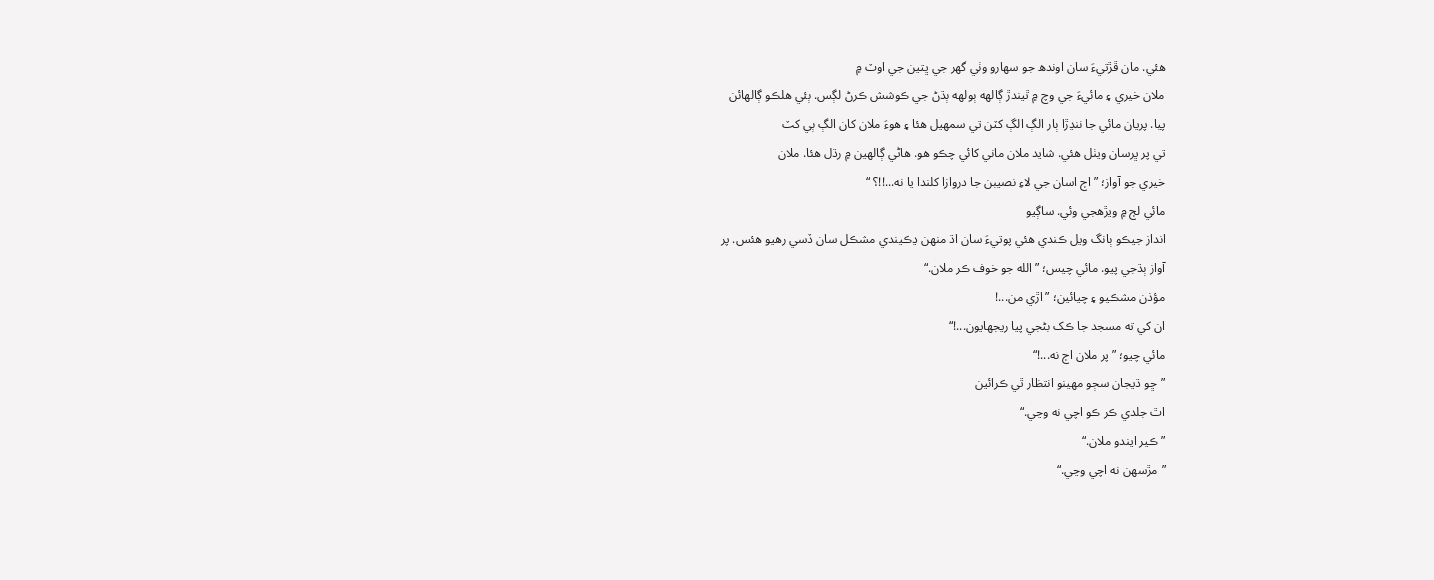ھئي. مان ڦڙتيءَ سان اوندھ جو سھارو وٺي گهر جي ڀتين جي اوٽ ۾
ملان خيري ۽ مائيءَ جي وچ ۾ ٿيندڙ ڳالھه ٻولھه ٻڌڻ جي ڪوشش ڪرڻ لڳس. ٻئي ھلڪو ڳالھائن
پيا. پريان مائي جا ننڍڙا ٻار الڳ الڳ کٽن تي سمھيل ھئا ۽ ھوءَ ملان کان الڳ ٻي کٽ
تي پر ڀرسان ويٺل ھئي. شايد ملان ماني کائي چڪو ھو. ھاڻي ڳالھين ۾ رڌل ھئا. ملان
خيري جو آواز؛ ”اڄ اسان جي لاءِ نصيبن جا دروازا کلندا يا نه...!!؟ “
مائي لڄ ۾ ويڙھجي وئي. ساڳيو
انداز جيڪو ٻانگ ويل ڪندي ھئي پوتيءَ سان اڌ منھن ڍڪيندي مشڪل سان ڏسي رھيو ھئس. پر
آواز ٻڌجي پيو. مائي چيس؛ ”الله جو خوف ڪر ملان.“
مؤذن مشڪيو ۽ چيائين؛ ”اڙي من...!
ان کي ته مسجد جا ڪک بڻجي پيا ريجهايون...!“
مائي چيو؛ ”پر ملان اڄ نه...!“
”ڇو ڌيجان سڄو مھينو انتظار ٿي ڪرائين
اٿ جلدي ڪر ڪو اچي نه وڃي.“
”ڪير ايندو ملان.“
”مڙسھن نه اچي وڃي.“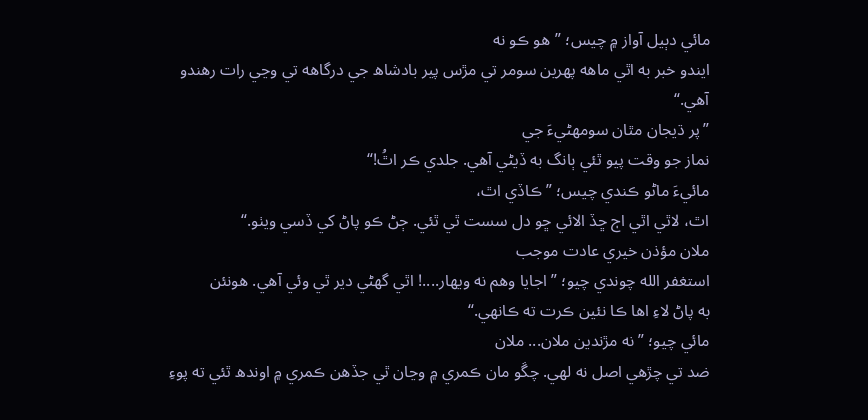مائي دٻيل آواز ۾ چيس؛ ”هو ڪو نه
ايندو خبر به اٿي ماھه پھرين سومر تي مڙس پير بادشاھ جي درگاھه تي وڃي رات رھندو
آھي.“
”پر ڌيجان مٿان سومھڻيءَ جي
نماز جو وقت پيو ٿئي ٻانگ به ڏيڻي آھي. جلدي ڪر اٿُ!“
مائيءَ ماڻو ڪندي چيس؛ ”ڪاڏي اٿ،
اٿ، لاٿي اٿي اڄ ڇڏ الائي ڇو دل سست ٿي ٿئي. ڄڻ ڪو پاڻ کي ڏسي ويٺو.“
ملان مؤذن خيري عادت موجب
استغفر الله چوندي چيو؛ ”اجايا وھم نه ويھار....! اٿي گهڻي دير ٿي وئي آھي. ھونئن
به پاڻ لاءِ اھا ڪا نئين ڪرت ته ڪانھي.“
مائي چيو؛ ”نه مڙندين ملان... ملان
ضد تي چڙھي اصل نه لھي. چڱو مان ڪمري ۾ وڃان ٿي جڏھن ڪمري ۾ اوندھ ٿئي ته پوءِ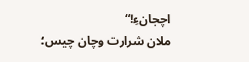اچجانءِ!“
ملان شرارت وچان چيس؛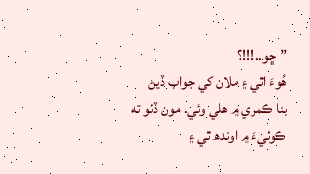”ڇو..!!!؟
ھُوءَ اٿي ۽ ملان کي جواب ڏيڻ
بنا ڪمري ۾ ھلي وئي. مون ڏٺو ته ڪوٺيءَ ۾ اوندھ ٿي ۽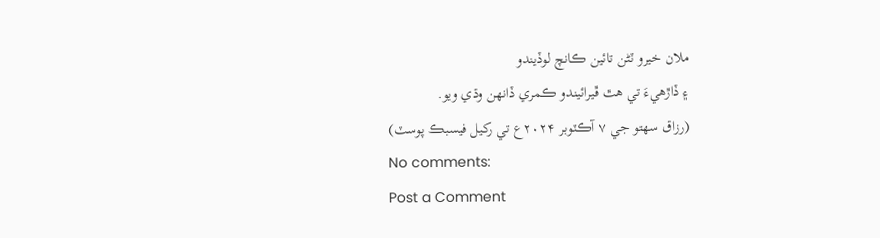ملان خيرو ٽڻن تائين ڪانچ لوڏيندو
۽ ڏاڙھيءَ تي ھٿ ڦيرائيندو ڪمري ڏانھن وڌي ويو.
(رزاق سھتو جي ۷ آڪٽوبر ۲۰۲۴ع تي رکيل فيسبڪ پوسٽ)
No comments:
Post a Comment